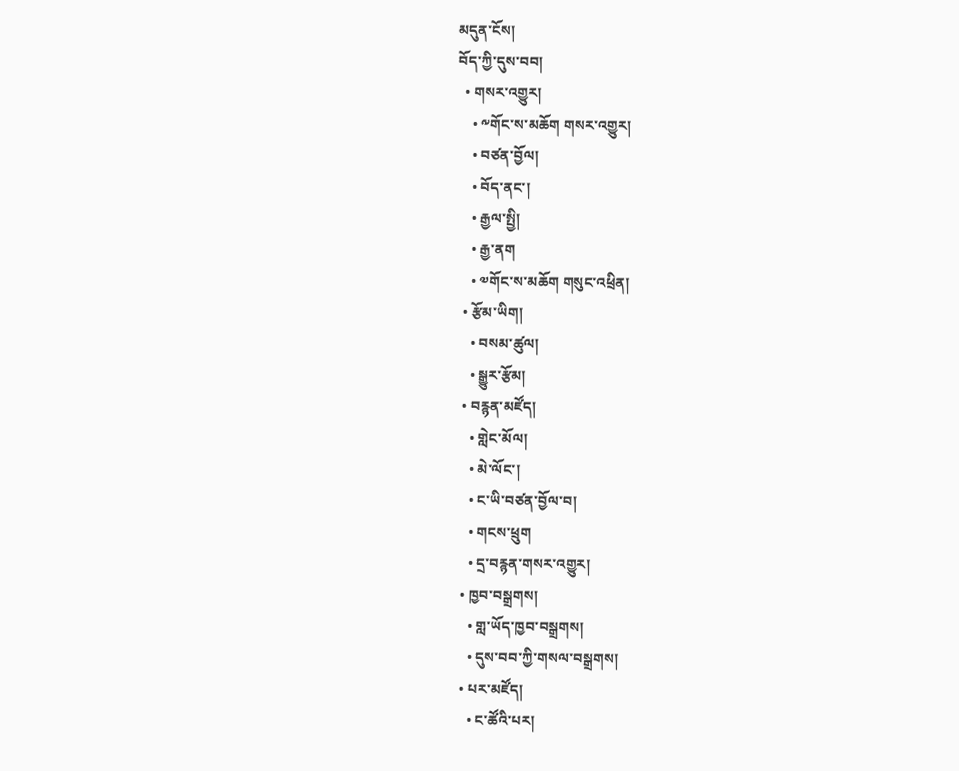མདུན་ངོས།
བོད་ཀྱི་དུས་བབ།
  • གསར་འགྱུར།
    • ༸གོང་ས་མཆོག གསར་འགྱུར།
    • བཙན་བྱོལ།
    • བོད་ནང་།
    • རྒྱལ་སྤྱི།
    • རྒྱ་ནག
    • ༧གོང་ས་མཆོག གསུང་འཕྲིན།
  • རྩོམ་ཡིག།
    • བསམ་ཚུལ།
    • སྒྱུར་རྩོམ།
  • བརྙན་མཛོད།
    • གླེང་མོལ།
    • མེ་ལོང་།
    • ང་ཡི་བཙན་བྱོལ་བ།
    • གངས་ཕྲུག
    • དྲ་བརྙན་གསར་འགྱུར།
  • ཁྱབ་བསྒྲགས།
    • གླ་ཡོད་ཁྱབ་བསྒྲགས།
    • དུས་བབ་ཀྱི་གསལ་བསྒྲགས།
  • པར་མཛོད།
    • ང་ཚོའི་པར།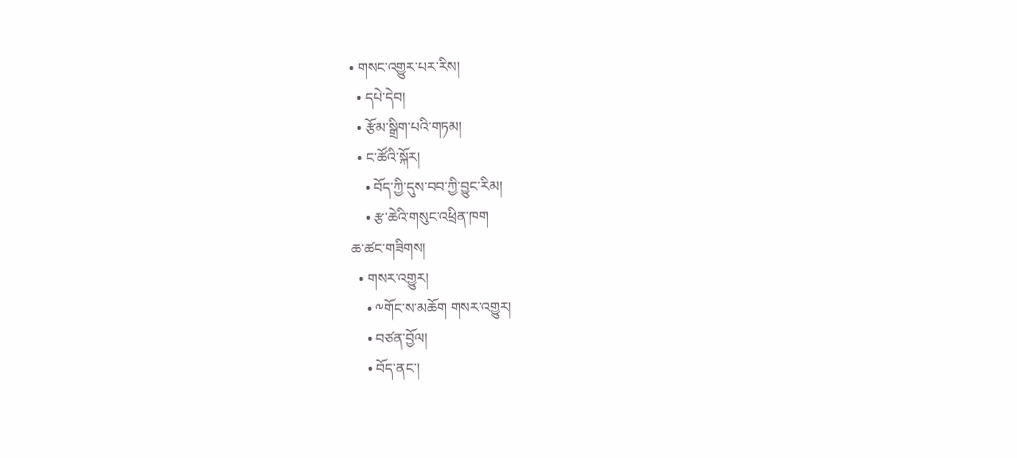• གསང་འགྱུར་པར་རིས།
  • དཔེ་དེབ།
  • རྩོམ་སྒྲིག་པའི་གཏམ།
  • ང་ཚོའི་སྐོར།
    • བོད་ཀྱི་དུས་བབ་ཀྱི་བྱུང་རིམ།
    • རྩ་ཆེའི་གསུང་འཕྲིན་ཁག
ཆ་ཚང་གཟིགས།
  • གསར་འགྱུར།
    • ༸གོང་ས་མཆོག གསར་འགྱུར།
    • བཙན་བྱོལ།
    • བོད་ནང་།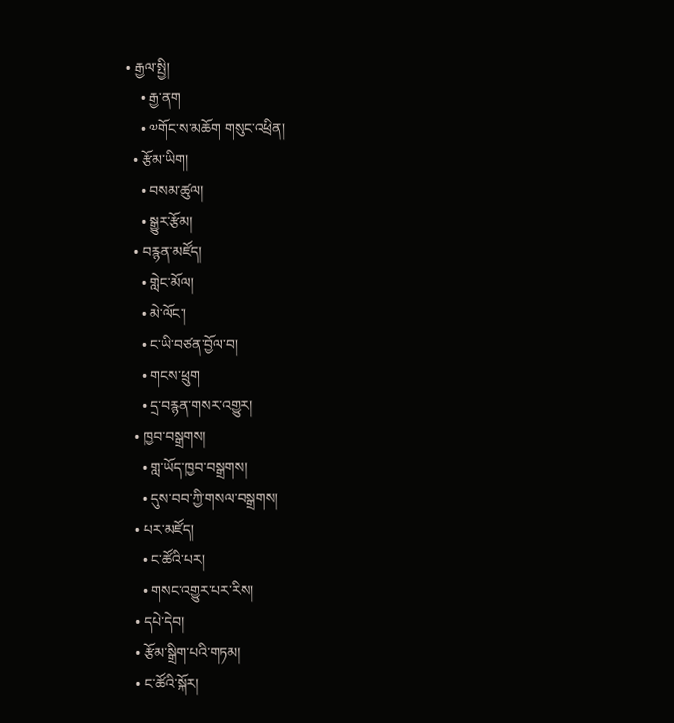• རྒྱལ་སྤྱི།
    • རྒྱ་ནག
    • ༧གོང་ས་མཆོག གསུང་འཕྲིན།
  • རྩོམ་ཡིག།
    • བསམ་ཚུལ།
    • སྒྱུར་རྩོམ།
  • བརྙན་མཛོད།
    • གླེང་མོལ།
    • མེ་ལོང་།
    • ང་ཡི་བཙན་བྱོལ་བ།
    • གངས་ཕྲུག
    • དྲ་བརྙན་གསར་འགྱུར།
  • ཁྱབ་བསྒྲགས།
    • གླ་ཡོད་ཁྱབ་བསྒྲགས།
    • དུས་བབ་ཀྱི་གསལ་བསྒྲགས།
  • པར་མཛོད།
    • ང་ཚོའི་པར།
    • གསང་འགྱུར་པར་རིས།
  • དཔེ་དེབ།
  • རྩོམ་སྒྲིག་པའི་གཏམ།
  • ང་ཚོའི་སྐོར།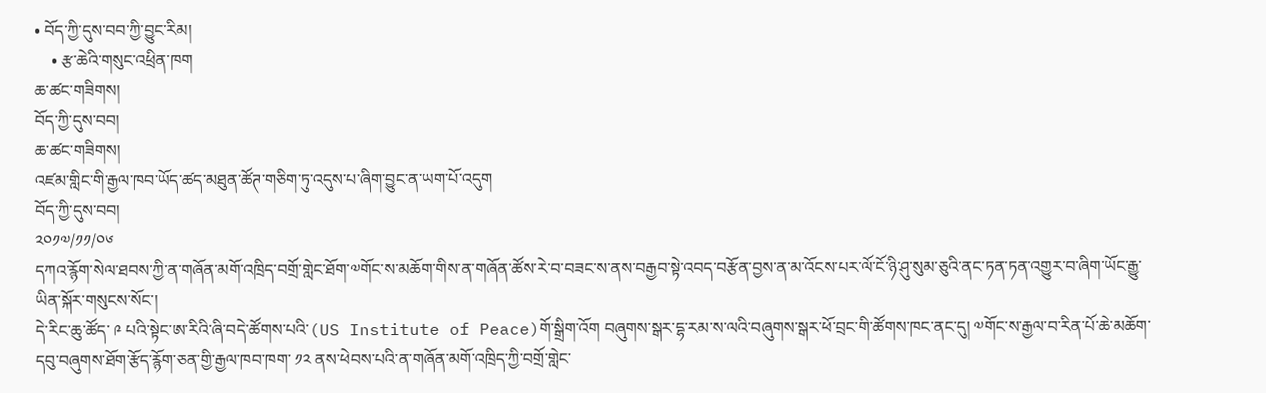• བོད་ཀྱི་དུས་བབ་ཀྱི་བྱུང་རིམ།
    • རྩ་ཆེའི་གསུང་འཕྲིན་ཁག
ཆ་ཚང་གཟིགས།
བོད་ཀྱི་དུས་བབ།
ཆ་ཚང་གཟིགས།
འཛམ་གླིང་གི་རྒྱལ་ཁབ་ཡོད་ཚད་མཐུན་ཚོཊ་གཅིག་ཏུ་འདུས་པ་ཞིག་བྱུང་ན་ཡག་པོ་འདུག
བོད་ཀྱི་དུས་བབ།
༢༠༡༧/༡༡/༠༦
དཀའ་རྙོག་སེལ་ཐབས་ཀྱི་ན་གཞོན་མགོ་འཁྲིད་བགྲོ་གླེང་ཐོག་༧གོང་ས་མཆོག་གིས་ན་གཞོན་ཚོས་རེ་བ་བཟང་ས་ནས་བརྒྱབ་སྟེ་འབད་བརྩོན་བྱས་ན་མ་འོངས་པར་ལོ་ངོ་ཉི་ཤུ་སུམ་ཅུའི་ནང་ཏན་ཏན་འགྱུར་བ་ཞིག་ཡོང་རྒྱུ་ཡིན་སྐོར་གསུངས་སོང་།
དེ་རིང་ཆུ་ཚོད་ ༩ པའི་སྟེང་ཨ་རིའི་ཞི་བདེ་ཚོགས་པའི་(US Institute of Peace)གོ་སྒྲིག་འོག བཞུགས་སྒར་དྷ་རམ་ས་ལའི་བཞུགས་སྒར་ཕོ་བྲང་གི་ཚོགས་ཁང་ནང་དུ། ༧གོང་ས་རྒྱལ་བ་རིན་པོ་ཆེ་མཆོག་དབུ་བཞུགས་ཐོག་རྩོད་རྙོག་ཅན་གྱི་རྒྱལ་ཁབ་ཁག་ ༡༢ ནས་ཕེབས་པའི་ན་གཞོན་མགོ་འཁྲིད་ཀྱི་བགྲོ་གླེང་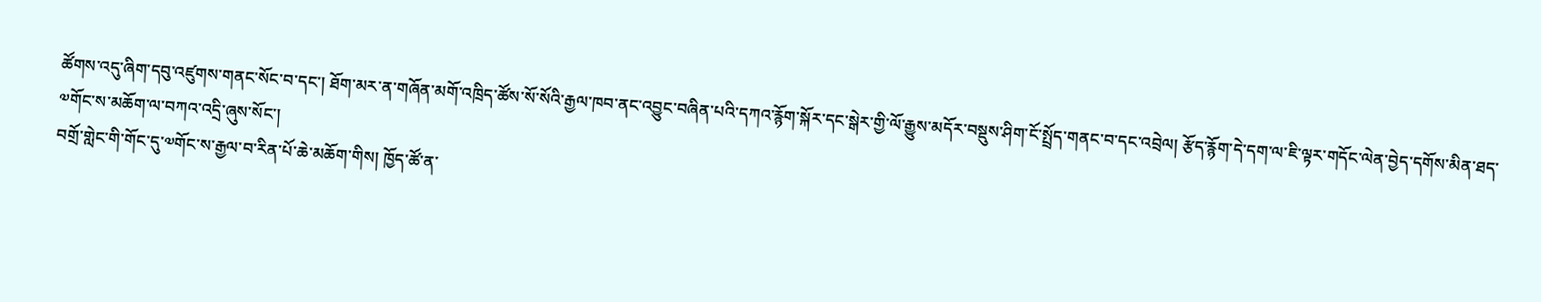ཚོགས་འདུ་ཞིག་དབུ་འཛུགས་གནང་སོང་བ་དང་། ཐོག་མར་ན་གཞོན་མགོ་འཁྲིད་ཚོས་སོ་སོའི་རྒྱལ་ཁབ་ནང་འབྱུང་བཞིན་པའི་དཀའ་རྙོག་སྐོར་དང་སྒེར་གྱི་ལོ་རྒྱུས་མདོར་བསྡུས་ཤིག་ངོ་སྤྲོད་གནང་བ་དང་འབྲེལ། རྩོད་རྙོག་དེ་དག་ལ་ཇི་ལྟར་གདོང་ལེན་བྱེད་དགོས་མིན་ཐད་༧གོང་ས་མཆོག་ལ་བཀའ་འདྲི་ཞུས་སོང་།
བགྲོ་གླེང་གི་གོང་དུ་༧གོང་ས་རྒྱལ་བ་རིན་པོ་ཆེ་མཆོག་གིས། ཁྱོད་ཚོ་ན་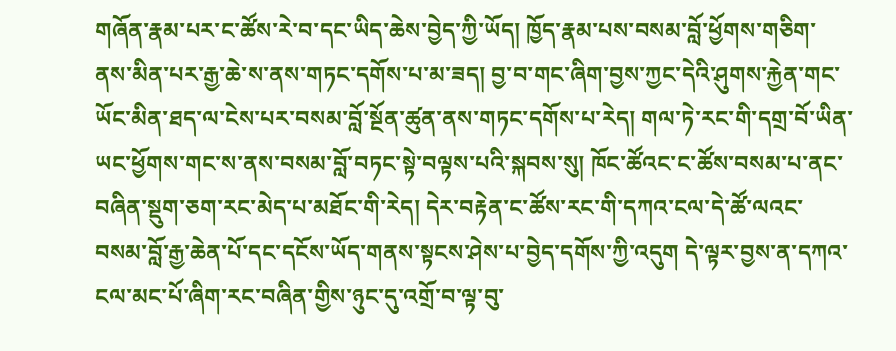གཞོན་རྣམ་པར་ང་ཚོས་རེ་བ་དང་ཡིད་ཆེས་བྱེད་ཀྱི་ཡོད། ཁྱོད་རྣམ་པས་བསམ་བློ་ཕྱོགས་གཅིག་ནས་མིན་པར་རྒྱ་ཆེ་ས་ནས་གཏང་དགོས་པ་མ་ཟད། བྱ་བ་གང་ཞིག་བྱས་ཀྱང་དེའི་ཤུགས་རྐྱེན་གང་ཡོང་མིན་ཐད་ལ་ངེས་པར་བསམ་བློ་སྔོན་ཚུན་ནས་གཏང་དགོས་པ་རེད། གལ་ཏེ་རང་གི་དགྲ་བོ་ཡིན་ཡང་ཕྱོགས་གང་ས་ནས་བསམ་བློ་བཏང་སྟེ་བལྟས་པའི་སྐབས་སུ། ཁོང་ཚོའང་ང་ཚོས་བསམ་པ་ནང་བཞིན་སྡུག་ཅག་རང་མེད་པ་མཐོང་གི་རེད། དེར་བརྟེན་ང་ཚོས་རང་གི་དཀའ་ངལ་དེ་ཚོ་ལའང་བསམ་བློ་རྒྱ་ཆེན་པོ་དང་དངོས་ཡོད་གནས་སྟངས་ཤེས་པ་བྱེད་དགོས་ཀྱི་འདུག དེ་ལྟར་བྱས་ན་དཀའ་ངལ་མང་པོ་ཞིག་རང་བཞིན་གྱིས་ཉུང་དུ་འགྲོ་བ་ལྟ་བུ་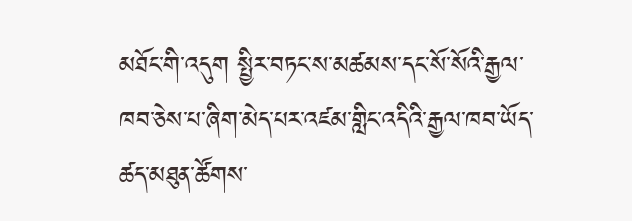མཐོང་གི་འདུག སྤྱིར་བཏང་ས་མཚམས་དང་སོ་སོའི་རྒྱལ་ཁབ་ཅེས་པ་ཞིག་མེད་པར་འཛམ་གླིང་འདིའི་རྒྱལ་ཁབ་ཡོད་ཚད་མཐུན་ཚོགས་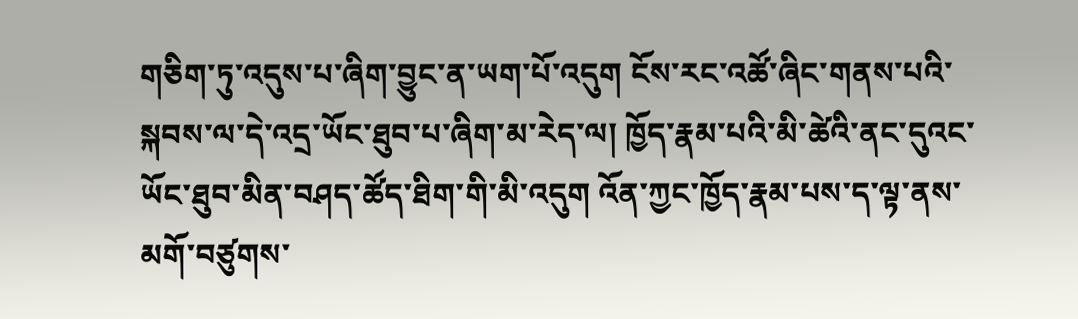གཅིག་ཏུ་འདུས་པ་ཞིག་བྱུང་ན་ཡག་པོ་འདུག ངོས་རང་འཚོ་ཞིང་གནས་པའི་སྐབས་ལ་དེ་འདྲ་ཡོང་ཐུབ་པ་ཞིག་མ་རེད་ལ། ཁྱོད་རྣམ་པའི་མི་ཚེའི་ནང་དུའང་ཡོང་ཐུབ་མིན་བཤད་ཚོད་ཐིག་གི་མི་འདུག འོན་ཀྱང་ཁྱོད་རྣམ་པས་ད་ལྟ་ནས་མགོ་བཙུགས་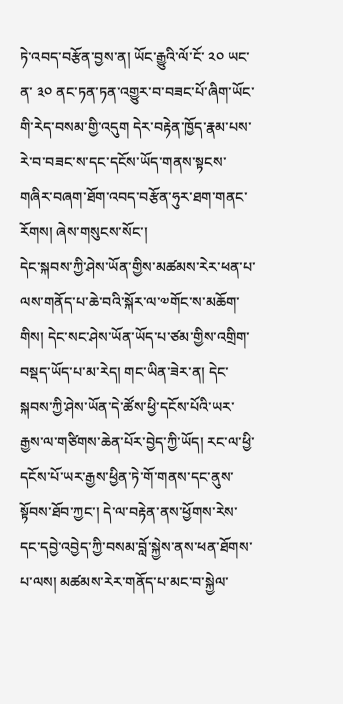ཏེ་འབད་བརྩོན་བྱས་ན། ཡོང་རྒྱུའི་ལོ་ངོ་ ༢༠ ཡང་ན་ ༣༠ ནང་ཏན་ཏན་འགྱུར་བ་བཟང་པོ་ཞིག་ཡོང་གི་རེད་བསམ་གྱི་འདུག དེར་བརྟེན་ཁྱོད་རྣམ་པས་རེ་བ་བཟང་ས་དང་དངོས་ཡོད་གནས་སྟངས་གཞིར་བཞག་ཐོག་འབད་བརྩོན་ཧུར་ཐག་གནང་རོགས། ཞེས་གསུངས་སོང་།
དེང་སྐབས་ཀྱི་ཤེས་ཡོན་གྱིས་མཚམས་རེར་ཕན་པ་ལས་གནོད་པ་ཆེ་བའི་སྐོར་ལ་༧གོང་ས་མཆོག་གིས། དེང་སང་ཤེས་ཡོན་ཡོད་པ་ཙམ་གྱིས་འགྲིག་བསྡད་ཡོད་པ་མ་རེད། གང་ཡིན་ཟེར་ན། དེང་སྐབས་ཀྱི་ཤེས་ཡོན་དེ་ཚོས་ཕྱི་དངོས་པོའི་ཡར་རྒྱས་ལ་གཙིགས་ཆེན་པོར་བྱེད་ཀྱི་ཡོད། རང་ལ་ཕྱི་དངོས་པོ་ཡར་རྒྱས་ཕྱིན་ཏེ་གོ་གནས་དང་ནུས་སྟོབས་ཐོབ་ཀྱང་། དེ་ལ་བརྟེན་ནས་ཕྱོགས་རེས་དང་དབྱེ་འབྱེད་ཀྱི་བསམ་བློ་སྐྱེས་ནས་ཕན་ཐོགས་པ་ལས། མཚམས་རེར་གནོད་པ་མང་བ་སྐྱེལ་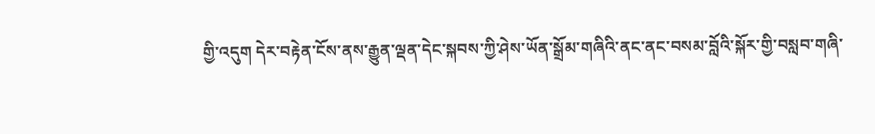གྱི་འདུག དེར་བརྟེན་ངོས་ནས་རྒྱུན་ལྡན་དེང་སྐབས་ཀྱི་ཤེས་ཡོན་སྒྲོམ་གཞིའི་ནང་ནང་བསམ་བློའི་སྐོར་གྱི་བསླབ་གཞི་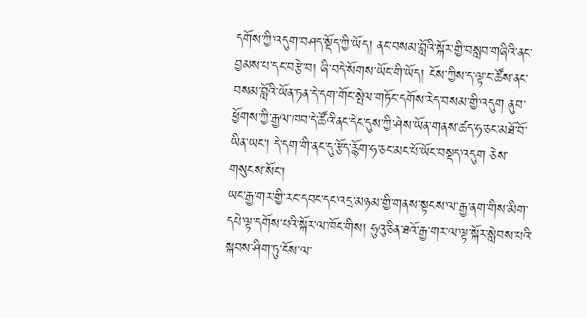དགོས་ཀྱི་འདུག་བཤད་སྡོད་ཀྱི་ཡོད། ནང་བསམ་བློའི་སྐོར་གྱི་བསླབ་གཞིའི་ནང་བྱམས་པ་དང་བརྩེ་བ། ཞི་བདེ་སོགས་ཡོང་གི་ཡོད། ངོས་ཀྱིས་ད་ལྟ་ང་ཚོས་ནང་བསམ་བློའི་ཡོན་ཏན་དེ་དག་གོང་སྤེལ་གཏོང་དགོས་རེད་བསམ་གྱི་འདུག ནུབ་ཕྱོགས་ཀྱི་རྒྱལ་ཁབ་དེ་ཚོའི་ནང་དེང་དུས་ཀྱི་ཤེས་ཡོན་གནས་ཚད་ཧ་ཅང་མཐོ་བོ་ཡིན་ཡང་། དེ་དག་གི་ནང་དུ་རྩོད་རྙོག་ཧ་ཅང་མང་པོ་ཡོང་བསྡད་འདུག ཅེས་གསུངས་སོང་།
ཡང་རྒྱ་གར་གྱི་རང་དབང་དང་འདྲ་མཉམ་གྱི་གནས་སྟངས་ལ་རྒྱ་ནག་གིས་མིག་དཔེ་ལྟ་དགོས་པའི་སྐོར་ལ་ཁོང་གིས། ཧུའུ་ཅིན་ཐའོ་རྒྱ་གར་ལ་ལྟ་སྐོར་སླེབས་པའི་སྐབས་ཤིག་ཏུ་ངོས་ལ་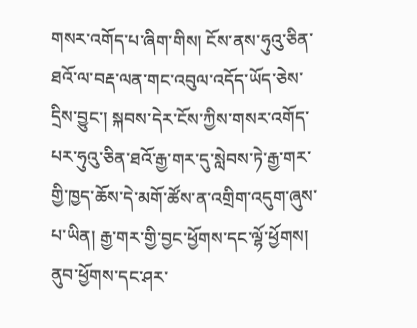གསར་འགོད་པ་ཞིག་གིས། ངོས་ནས་ཧུའུ་ཅིན་ཐའོ་ལ་བརྡ་ལན་གང་འབུལ་འདོད་ཡོད་ཅེས་དྲིས་བྱུང་། སྐབས་དེར་ངོས་ཀྱིས་གསར་འགོད་པར་ཧུའུ་ཅིན་ཐའོ་རྒྱ་གར་དུ་སླེབས་ཏེ་རྒྱ་གར་གྱི་ཁྱད་ཆོས་དེ་མགོ་ཚོས་ན་འགྲིག་འདུག་ཞུས་པ་ཡིན། རྒྱ་གར་གྱི་བྱང་ཕྱོགས་དང་ལྷོ་ཕྱོགས། ནུབ་ཕྱོགས་དང་ཤར་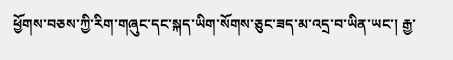ཕྱོགས་བཅས་ཀྱི་རིག་གཞུང་དང་སྐད་ཡིག་སོགས་ཅུང་ཟད་མ་འདྲ་བ་ཡིན་ཡང་། རྒྱ་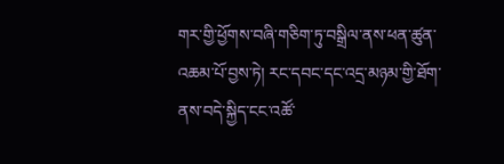གར་གྱི་ཕྱོགས་བཞི་གཅིག་ཏུ་བསྒྲིལ་ནས་ཕན་ཚུན་འཆམ་པོ་བྱས་ཏེ། རང་དབང་དང་འདྲ་མཉམ་གྱི་ཐོག་ནས་བདེ་སྐྱིད་ངང་འཚོ་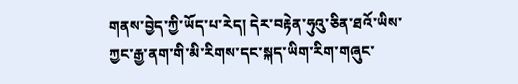གནས་བྱེད་ཀྱི་ཡོད་པ་རེད། དེར་བརྟེན་ཧུའུ་ཅིན་ཐའོ་ཡིས་ཀྱང་རྒྱ་ནག་གི་མི་རིགས་དང་སྐད་ཡིག་རིག་གཞུང་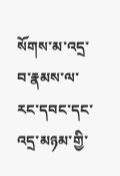སོགས་མ་འདྲ་བ་རྣམས་ལ་རང་དབང་དང་འདྲ་མཉམ་གྱི་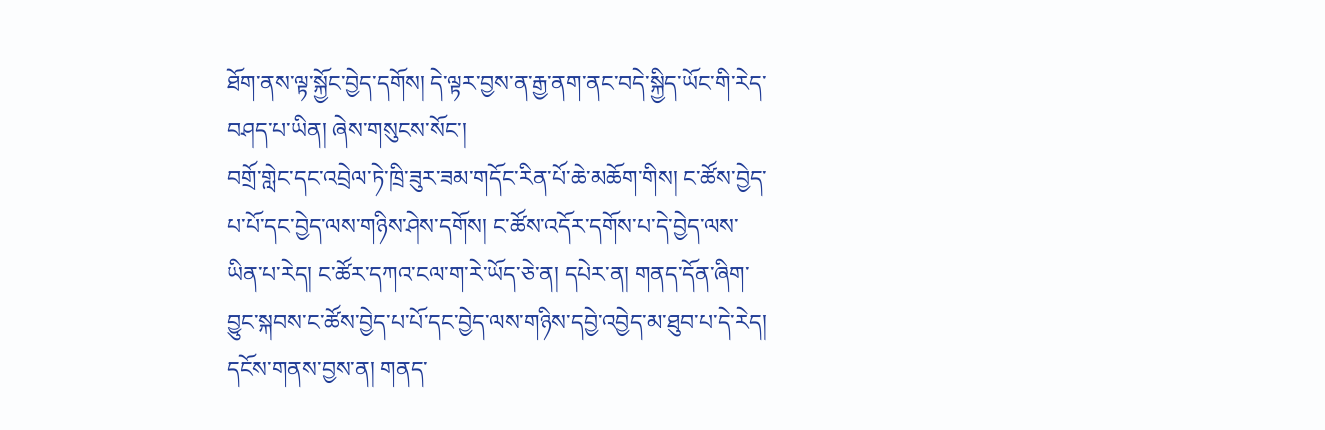ཐོག་ནས་ལྟ་སྐྱོང་བྱེད་དགོས། དེ་ལྟར་བྱས་ན་རྒྱ་ནག་ནང་བདེ་སྐྱིད་ཡོང་གི་རེད་བཤད་པ་ཡིན། ཞེས་གསུངས་སོང་།
བགྲོ་གླེང་དང་འབྲེལ་ཏེ་ཁྲི་ཟུར་ཟམ་གདོང་རིན་པོ་ཆེ་མཆོག་གིས། ང་ཚོས་བྱེད་པ་པོ་དང་བྱེད་ལས་གཉིས་ཤེས་དགོས། ང་ཚོས་འདོར་དགོས་པ་དེ་བྱེད་ལས་ཡིན་པ་རེད། ང་ཚོར་དཀའ་ངལ་ག་རེ་ཡོད་ཅེ་ན། དཔེར་ན། གནད་དོན་ཞིག་བྱུང་སྐབས་ང་ཚོས་བྱེད་པ་པོ་དང་བྱེད་ལས་གཉིས་དབྱེ་འབྱེད་མ་ཐུབ་པ་དེ་རེད། དངོས་གནས་བྱས་ན། གནད་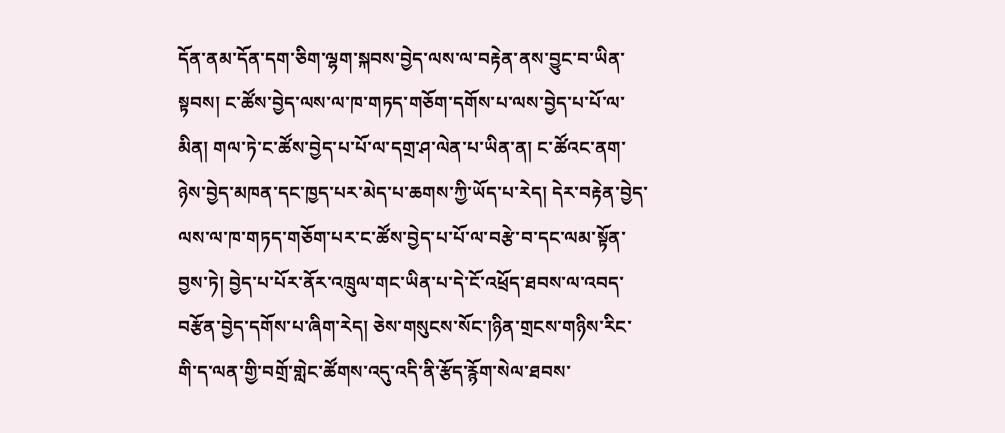དོན་ནམ་དོན་དག་ཅིག་ལྷག་སྐབས་བྱེད་ལས་ལ་བརྟེན་ནས་བྱུང་བ་ཡིན་སྟབས། ང་ཚོས་བྱེད་ལས་ལ་ཁ་གཏད་གཅོག་དགོས་པ་ལས་བྱེད་པ་པོ་ལ་མིན། གལ་ཏེ་ང་ཚོས་བྱེད་པ་པོ་ལ་དགྲ་ཤ་ལེན་པ་ཡིན་ན། ང་ཚོའང་ནག་ཉེས་བྱེད་མཁན་དང་ཁྱད་པར་མེད་པ་ཆགས་ཀྱི་ཡོད་པ་རེད། དེར་བརྟེན་བྱེད་ལས་ལ་ཁ་གཏད་གཅོག་པར་ང་ཚོས་བྱེད་པ་པོ་ལ་བརྩེ་བ་དང་ལམ་སྟོན་བྱས་ཏེ། བྱེད་པ་པོར་ནོར་འཁྲུལ་གང་ཡིན་པ་དེ་ངོ་འཕྲོད་ཐབས་ལ་འབད་བརྩོན་བྱེད་དགོས་པ་ཞིག་རེད། ཅེས་གསུངས་སོང་།ཉིན་གྲངས་གཉིས་རིང་གི་ད་ལན་གྱི་བགྲོ་གླེང་ཚོགས་འདུ་འདི་ནི་རྩོད་རྙོག་སེལ་ཐབས་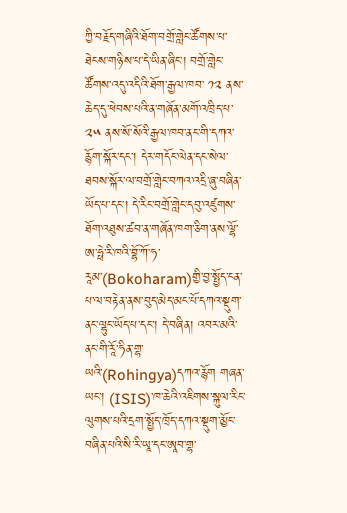ཀྱི་བརྗོད་གཞིའི་ཐོག་བགྲོ་གླེང་ཚོགས་པ་ཐེངས་གཉིས་པ་དེ་ཡིན་ཞིང་། བགྲོ་གླེང་ཚོགས་འདུ་འདིའི་ཐོག་རྒྱལ་ཁབ་ ༡༢ ནས་ཆེད་དུ་ཕེབས་པའི་ན་གཞོན་མགོ་འཁྲིད་པ་ ༢༥ ནས་སོ་སོའི་རྒྱལ་ཁབ་ནང་གི་དཀའ་རྙོག་སྐོར་དང་། དེར་གདོང་ལེན་དང་སེལ་ཐབས་སྐོར་ལ་བགྲོ་གླེང་བཀའ་འདྲི་ཞུ་བཞིན་ཡོད་པ་དང་། དེ་རིང་བགྲོ་གླེང་དབུ་འཛུགས་ཐོག་འཐུས་ཚབ་ན་གཞོན་ཁག་ཅིག་ནས་ལྷོ་ཨ་ཧྥེ་རི་ཁའི་བྷོ་ཀོ་ཧ་རཱམ་(Bokoharam)གྱི་བྱ་སྤྱོད་ངན་པ་ལ་བརྟེན་ནས་བུད་མེད་མང་པོ་དཀའ་སྡུག་ནང་ལྷུང་ཡོད་པ་དང་། དེ་བཞིན། འབར་མའི་ནང་གི་རཱོ་ཧིན་གྷ་ཡའི་(Rohingya)དཀའ་རྙོག གཞན་ཡང་། (ISIS)་ཁ་ཆེའི་འཇིགས་སྐུལ་རིང་ལུགས་པའི་དྲག་སྤྱོད་ཁྲོད་དཀའ་སྡུག་མྱོང་བཞིན་པའི་སི་རི་ཡཱ་དང་ཨཱབ་གྷ་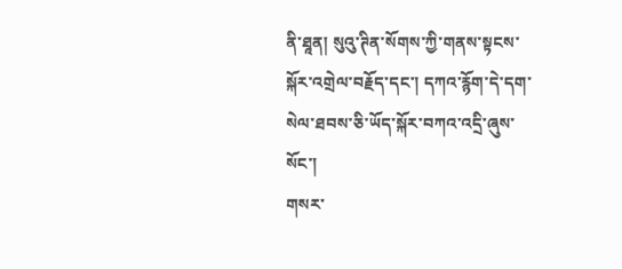ནི་ཐཱན། སུའུ་ཊིན་སོགས་ཀྱི་གནས་སྟངས་སྐོར་འགྲེལ་བརྗོད་དང་། དཀའ་རྙོག་དེ་དག་སེལ་ཐབས་ཅི་ཡོད་སྐོར་བཀའ་འདྲི་ཞུས་སོང་།
གསར་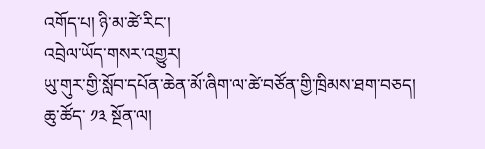འགོད་པ། ཉི་མ་ཚེ་རིང་།
འབྲེལ་ཡོད་གསར་འགྱུར།
ཡུ་གུར་གྱི་སློབ་དཔོན་ཆེན་མོ་ཞིག་ལ་ཚེ་བཙོན་གྱི་ཁྲིམས་ཐག་བཅད།
ཆུ་ཚོད་ ༡༣ སྔོན་ལ།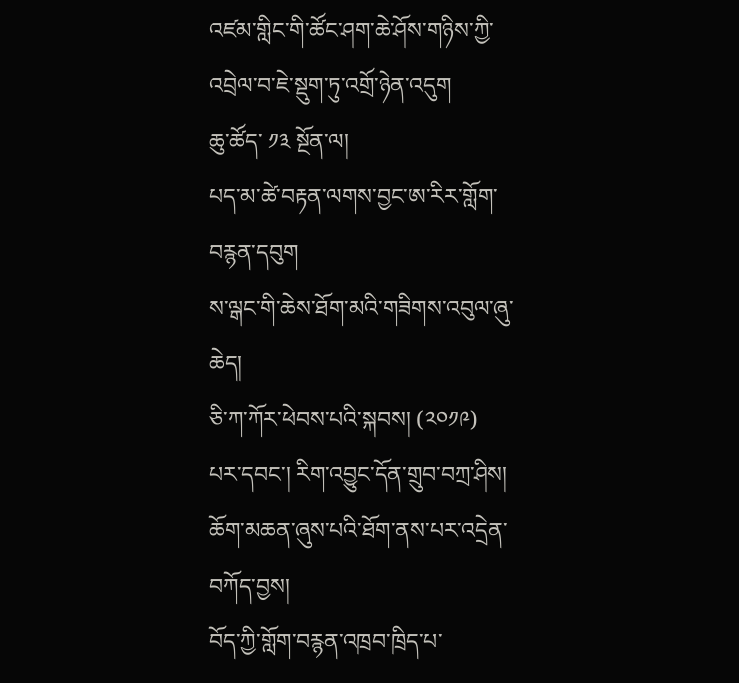འཛམ་གླིང་གི་ཚོང་ཤག་ཆེ་ཤོས་གཉིས་ཀྱི་འབྲེལ་བ་ཇེ་སྡུག་ཏུ་འགྲོ་ཉེན་འདུག
ཆུ་ཚོད་ ༡༣ སྔོན་ལ།
པད་མ་ཚེ་བརྟན་ལགས་བྱང་ཨ་རིར་གློག་བརྙན་དབུག
ས་ལྒང་གི་ཆེས་ཐོག་མའི་གཟིགས་འབུལ་ཞུ་ཆེད།
ཅི་ཀ་ཀོར་ཕེབས་པའི་སྐབས། (༢༠༡༩)
པར་དབང་། རིག་འབྱུང་དོན་གྲུབ་བཀྲ་ཤིས།
ཆོག་མཆན་ཞུས་པའི་ཐོག་ནས་པར་འདྲེན་བཀོད་བྱས།
བོད་ཀྱི་གློག་བརྙན་འཁྲབ་ཁྲིད་པ་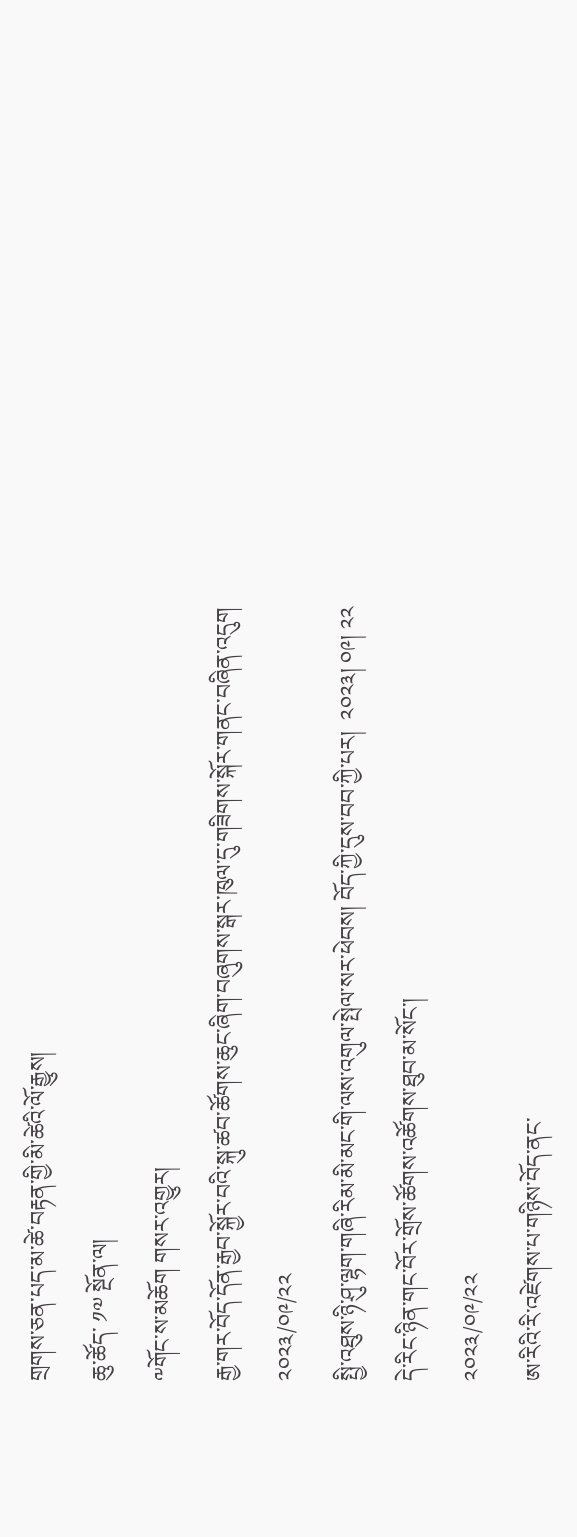གྲགས་ཅན་པད་མ་ཚེ་བརྟན་གྱི་མི་ཚེའི་ལོ་རྒྱུས།
ཆུ་ཚོད་ ༡༧ སྔོན་ལ།
༸གོང་ས་མཆོག གསར་འགྱུར།
རྒྱ་གར་བོད་དོན་རྒྱབ་སྐྱོར་བའི་སྐུ་ཚབ་ཚོགས་ཆུང་ཞིག་བཞུགས་སྒར་ཁུལ་དུ་གཟིགས་སྐོར་གནང་བཞིན་འདུག
༢༠༢༣/༠༩/༢༢
སྤྱི་འཐུས་ཉི་ཤུ་ལྷག་གཞི་རིམ་མི་མང་གི་ལས་འགུལ་སྤེལ་སར་ཕེབས། བོད་ཀྱི་དུས་བབ་ཀྱི་པར།  ༢༠༢༣། ༠༩། ༢༢
དེ་རིང་ཉིན་གང་བོར་གྲོས་ཚོགས་འཚོགས་ཐུབ་མ་སོང་།
༢༠༢༣/༠༩/༢༢
ཨ་རིའི་རི་འཛེགས་པ་གཉིས་བོད་ནང་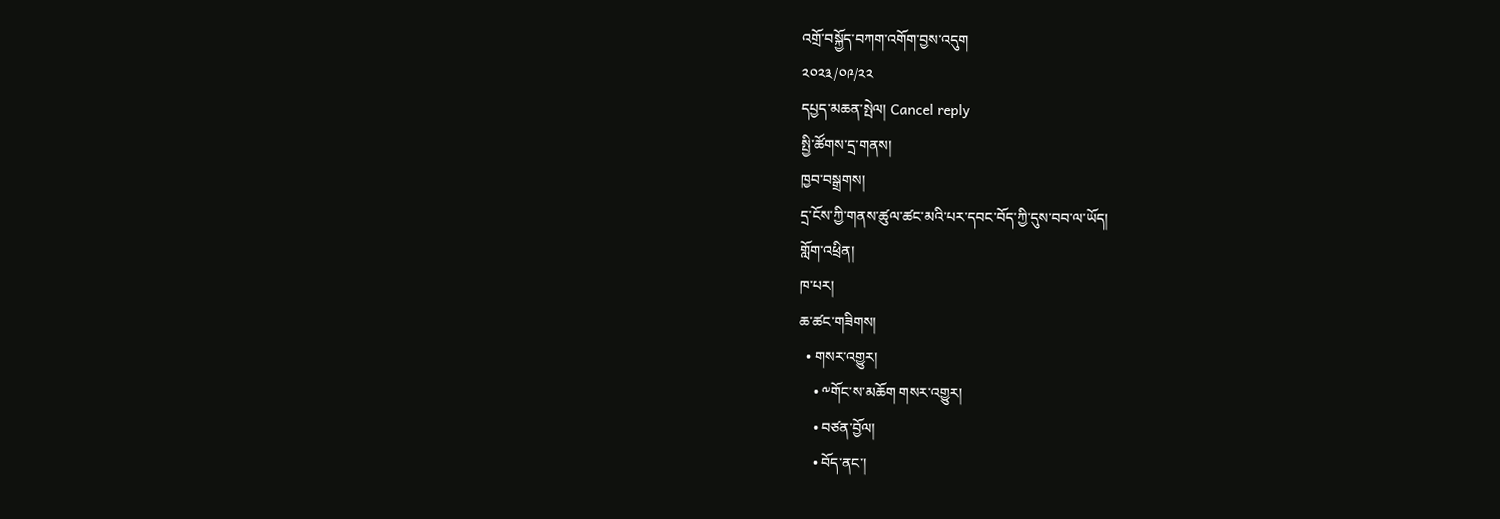འགྲོ་བསྐྱོད་བཀག་འགོག་བྱས་འདུག
༢༠༢༣/༠༩/༢༢
དཔྱད་མཆན་སྤེལ། Cancel reply
སྤྱི་ཚོགས་དྲ་གནས།
ཁྱབ་བསྒྲགས།
དྲ་ངོས་ཀྱི་གནས་ཚུལ་ཚང་མའི་པར་དབང་བོད་ཀྱི་དུས་བབ་ལ་ཡོད།
གློག་འཕྲིན།
ཁ་པར།
ཆ་ཚང་གཟིགས།
  • གསར་འགྱུར།
    • ༸གོང་ས་མཆོག གསར་འགྱུར།
    • བཙན་བྱོལ།
    • བོད་ནང་།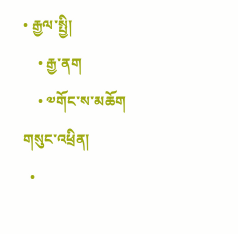• རྒྱལ་སྤྱི།
    • རྒྱ་ནག
    • ༧གོང་ས་མཆོག གསུང་འཕྲིན།
  •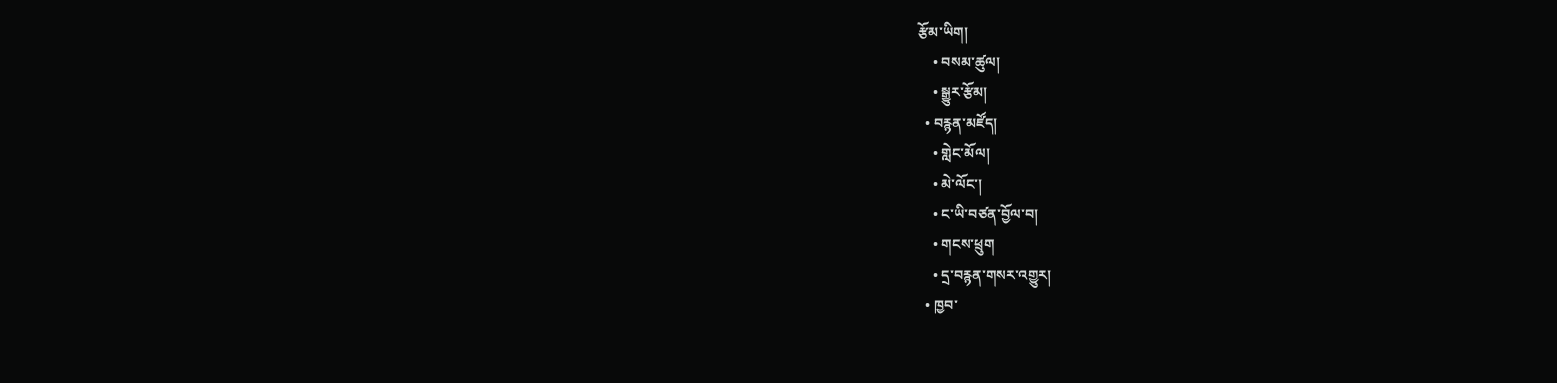རྩོམ་ཡིག།
    • བསམ་ཚུལ།
    • སྒྱུར་རྩོམ།
  • བརྙན་མཛོད།
    • གླེང་མོལ།
    • མེ་ལོང་།
    • ང་ཡི་བཙན་བྱོལ་བ།
    • གངས་ཕྲུག
    • དྲ་བརྙན་གསར་འགྱུར།
  • ཁྱབ་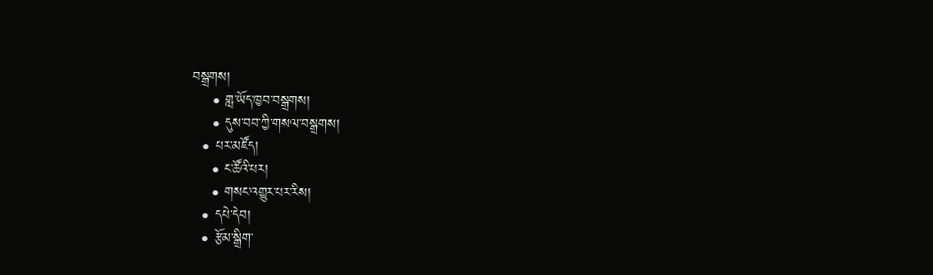བསྒྲགས།
    • གླ་ཡོད་ཁྱབ་བསྒྲགས།
    • དུས་བབ་ཀྱི་གསལ་བསྒྲགས།
  • པར་མཛོད།
    • ང་ཚོའི་པར།
    • གསང་འགྱུར་པར་རིས།
  • དཔེ་དེབ།
  • རྩོམ་སྒྲིག་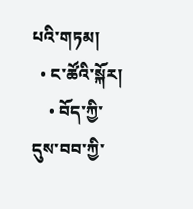པའི་གཏམ།
  • ང་ཚོའི་སྐོར།
    • བོད་ཀྱི་དུས་བབ་ཀྱི་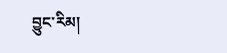བྱུང་རིམ།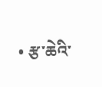• རྩ་ཆེའི་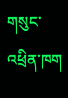གསུང་འཕྲིན་ཁག